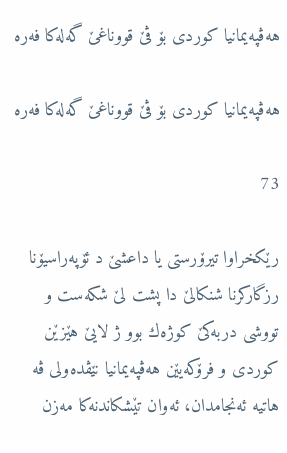هه‌ڤپه‌یمانیا كوردی بۆ ڤێ قووناغێ گه‌له‌كا فه‌ره‌

هه‌ڤپه‌یمانیا كوردی بۆ ڤێ قووناغێ گه‌له‌كا فه‌ره‌

73

رێكخراوا تیرۆرستی یا داعشێ د ئۆپه‌راسیۆنا رزگاركرنا شنكالێ دا پشت لێ شكه‌ست و تووشی دربه‌كێ كوژه‌ك بوو ژ لایێ هێزێن كوردی و فرۆكه‌یێن هه‌ڤپه‌یمانیا نێڤده‌ولی ڤه‌ هاتیه‌ ئه‌نجامدان، ئه‌وان تێشكاندنه‌كا مه‌زن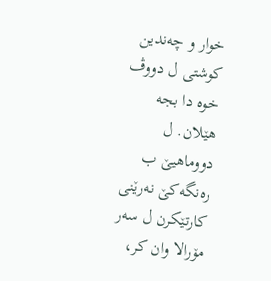خوار و چه‌ندین كوشتی ل دووڤ خوه‌ دا بجه هێلان. ل دووماهیێ ب ره‌نگه‌كێ نه‌رێنی كارتێكرن ل سه‌ر مۆرالا وان كر،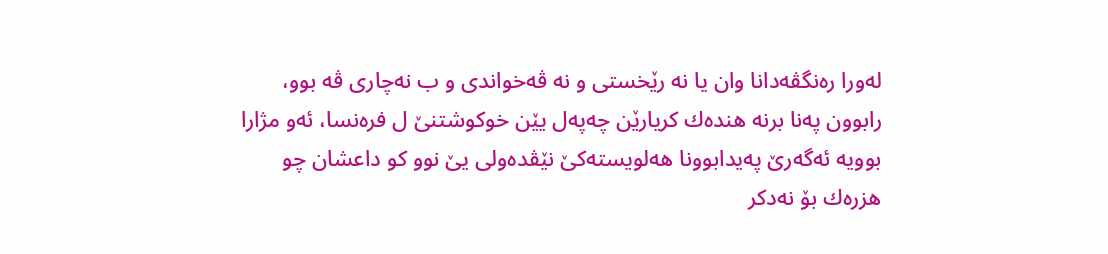له‌ورا ره‌نگڤه‌دانا وان یا نه‌ رێخستی و نه‌ ڤه‌خواندی و ب نه‌چاری ڤه‌ بوو، رابوون په‌نا برنه‌ هنده‌ك كریارێن چه‌په‌ل یێن خوكوشتنێ ل فره‌نسا، ئه‌و مژارا بوویه‌ ئه‌گه‌رێ په‌یدابوونا هه‌لویسته‌كێ نێڤده‌ولی یێ نوو كو داعشان چو هزره‌ك بۆ نه‌دكر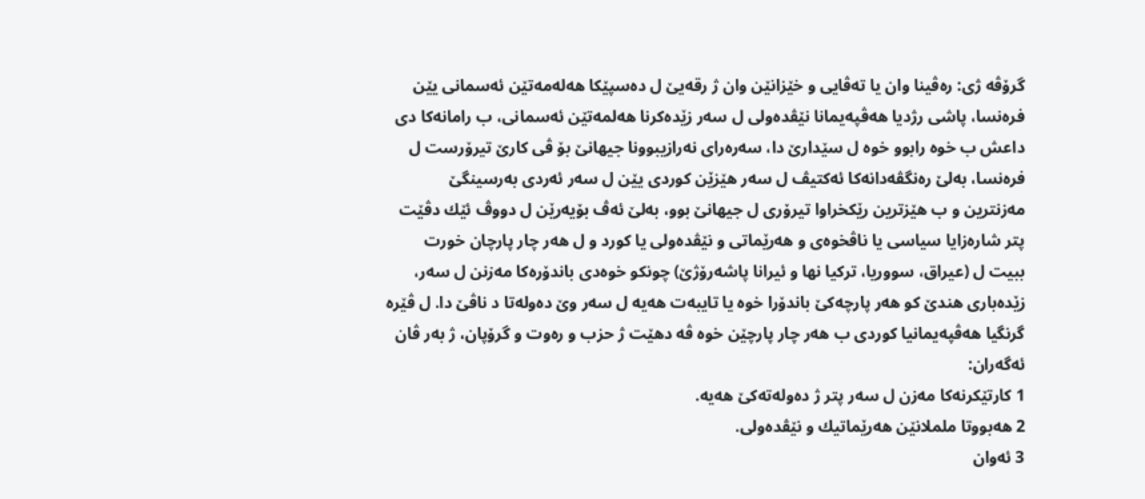گرۆڤه‌ ژی: ره‌ڤینا وان یا ته‌ڤایی و خێزانێن وان ژ رقه‌یێ ل ده‌سپێكا هه‌له‌مه‌تێن ئه‌سمانی یێن فره‌نسا، پاشی رژدیا هه‌ڤپه‌یمانا نێڤده‌ولی ل سه‌ر زێده‌كرنا هه‌لمه‌تێن ئه‌سمانی، ب رامانه‌كا دی داعش ب خوه‌ رابوو خوه‌ ل سێدارێ دا، سه‌ره‌رای نه‌رازیبوونا جیهانێ بۆ ڤی كارێ تیرۆرست ل فره‌نسا، به‌لێ ره‌نگڤه‌دانه‌كا ئه‌كتیڤ ل سه‌ر هێزێن كوردی یێن ل سه‌ر ئه‌ردی به‌رسینگێ مه‌زنترین و ب هێزترین رێكخراوا تیرۆری ل جیهانێ بوو، به‌لێ ئه‌ڤ بۆیه‌رێن ل دووڤ ئێك دڤێت پتر شاره‌زایا سیاسی یا ناڤخوه‌ی و هه‌رێماتی و نێڤده‌ولی یا كورد و ل هه‌ر چار پارچان خورت ببیت ل (عیراق، سووریا، تركیا نها و ئیرانا پاشه‌رۆژێ) چونكو خوه‌دی باندۆره‌كا مه‌زنن ل سه‌ر، زێده‌باری هندێ كو هه‌ر پارچه‌كێ باندۆرا خوه‌ یا تایبه‌ت هه‌یه‌ ل سه‌ر وێ ده‌وله‌تا د ناڤێ دا. ل ڤێره‌ گرنگیا هه‌ڤپه‌یمانیا كوردی ب هه‌ر چار پارچێن خوه‌ ڤه‌ دهێت ژ حزب و ره‌وت و گرۆپان، ژ به‌ر ڤان ئه‌گه‌ران:
1 كارتێكرنه‌كا مه‌زن ل سه‌ر پتر ژ ده‌وله‌ته‌كێ هه‌یه‌.
2 هه‌بووتا ململانێن هه‌رێماتیك و نێڤده‌ولی.
3 ئه‌وان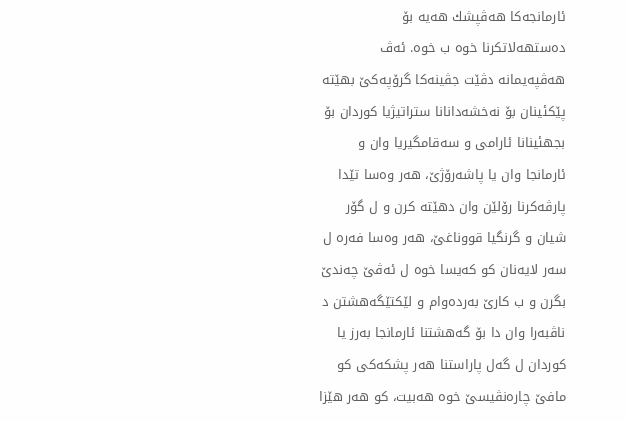ئارمانجه‌كا هه‌ڤپشك هه‌یه‌ بۆ ده‌ستهه‌لاتكرنا خوه‌ ب خوه‌. ئه‌ڤ هه‌ڤپه‌یمانه‌ دڤێت جڤینه‌كا گرۆپه‌كێ بهێته‌ پێكئینان بۆ نه‌خشه‌دانانا ستراتیژیا كوردان بۆ بجهئینانا ئارامی و سه‌قامگیریا وان و ئارمانجا وان یا پاشه‌رۆژێ، هه‌ر وه‌سا تێدا پارڤه‌كرنا رۆلێن وان دهێته‌ كرن و ل گۆر شیان و گرنگیا قووناغێ، هه‌ر وه‌سا فه‌ره‌ ل سه‌ر لایه‌نان كو كه‌یسا خوه‌ ل ئه‌ڤێ چه‌ندێ بگرن و ب كارێ به‌رده‌وام و لێكتێگه‌هشتن د ناڤبه‌را وان دا بۆ گه‌هشتنا ئارمانجا به‌رز یا كوردان ل گه‌ل پاراستنا هه‌ر پشكه‌كی كو مافێ چاره‌نڤیسێ خوه‌ هه‌بیت، كو هه‌ر هێزا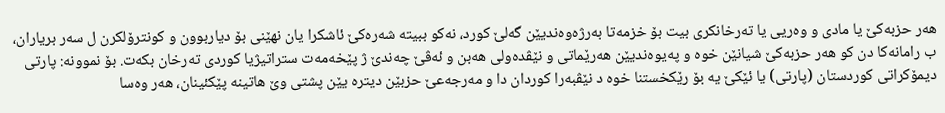هه‌ر حزبه‌كێ یا مادی و وه‌ریی یا ته‌رخانكری بیت بۆ خزمه‌تا به‌رژه‌وه‌ندیێن گه‌لێ كورد، نه‌كو ببیته‌ شه‌ره‌كێ ئاشكرا یان نهێنی بۆ دیاربوون و كونترۆلكرن ل سه‌ر بریاران، ب رامانه‌كا دن كو هه‌ر حزبه‌كێ شیانێن خوه‌ و په‌یوه‌ندیێن هه‌رێماتی و نێڤده‌ولی هه‌بن و ئه‌ڤێ چه‌ندێ ژ پێخه‌مه‌ت ستراتیژیا كوردی ته‌رخان بكه‌ت. بۆ نموونه‌: پارتی دیمۆكراتی كوردستان (پارتی) یا ئێكێ یه‌ بۆ رێكخستنا خوه‌ د نێڤبه‌را كوردان دا و مه‌رجه‌عێ حزبێن دیتره‌ یێن پشتی وێ هاتینه‌ پێكئینان، هه‌ر وه‌سا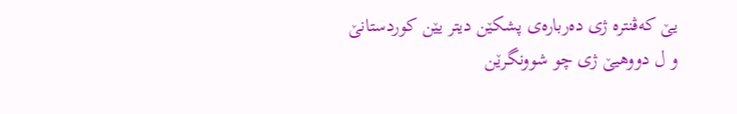یێ كه‌ڤنتره‌ ژی ده‌رباره‌ی پشكێن دیتر یێن كوردستانێ و ل دووهیێ ژی چو شوونگرێن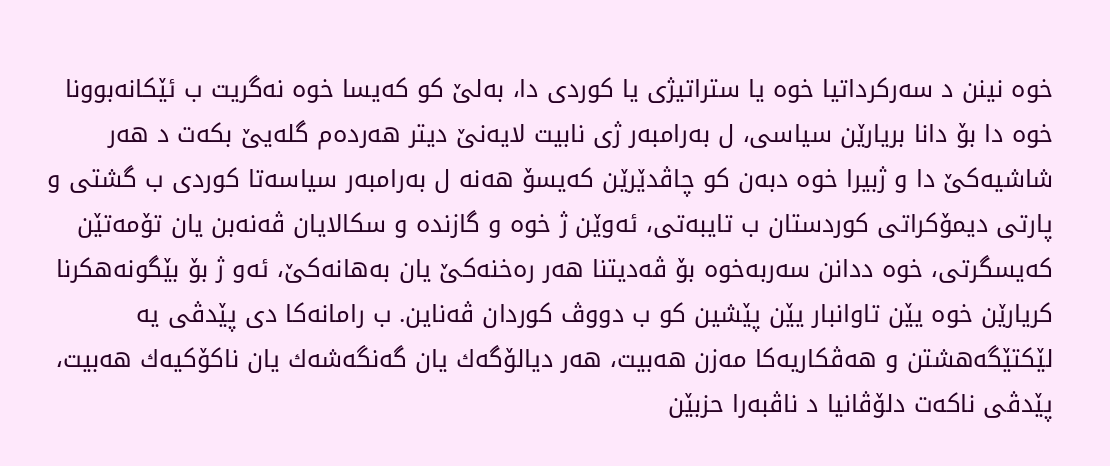خوه‌ نینن د سه‌ركرداتیا خوه‌ یا ستراتیژی یا كوردی دا، به‌لێ كو كه‌یسا خوه‌ نه‌گریت ب ئێكانه‌بوونا خوه‌ دا بۆ دانا بریارێن سیاسی، ل به‌رامبه‌ر ژی نابیت لایه‌نێ دیتر هه‌رده‌م گله‌یێ بكه‌ت د هه‌ر شاشیه‌كێ دا و ژبیرا خوه‌ دبه‌ن كو چاڤدێرێن كه‌یسۆ هه‌نه‌ ل به‌رامبه‌ر سیاسه‌تا كوردی ب گشتی و پارتی دیمۆكراتی كوردستان ب تایبه‌تی، ئه‌وێن ژ خوه‌ و گازنده‌ و سكالایان ڤه‌نه‌بن یان تۆمه‌تێن كه‌یسگرتی، خوه‌ ددانن سه‌ربه‌خوه‌ بۆ ڤه‌دیتنا هه‌ر ره‌خنه‌كێ یان به‌هانه‌كێ، ئه‌و ژ بۆ بێگونه‌هكرنا كریارێن خوه‌ یێن تاوانبار یێن پێشین كو ب دووڤ كوردان ڤه‌ناین. ب رامانه‌كا دی پێدڤی یه‌ لێكتێگه‌هشتن و هه‌ڤكاریه‌كا مه‌زن هه‌بیت، هه‌ر دیالۆگه‌ك یان گه‌نگه‌شه‌ك یان ناكۆكیه‌ك هه‌بیت، پێدڤی ناكه‌ت دلۆڤانیا د ناڤبه‌را حزبێن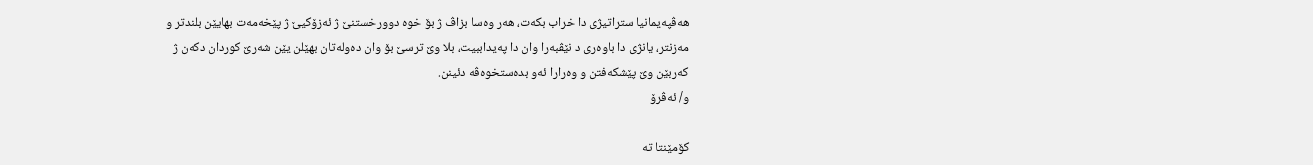هه‌ڤپه‌یمانیا ستراتیژی دا خراب بكه‌ت، هه‌ر وه‌سا بزاڤ ژ بۆ خوه‌ دوورخستنێ ژ ئه‌زۆكیێ ژ پێخه‌مه‌ت بهایێن بلندتر و مه‌زنتر، یانژی دا باوه‌ری د نێڤبه‌را وان دا په‌یداببیت، بلا وێ ترسێ بۆ وان ده‌وله‌تان بهێلن یێن شه‌رێ كوردان دكه‌ن ژ كه‌ربێن وێ پێشكه‌فتن و وه‌رارا ئه‌و بده‌ستخوه‌ڤه‌ دئینن.
و/ ئه‌ڤرۆ

کۆمێنتا تە